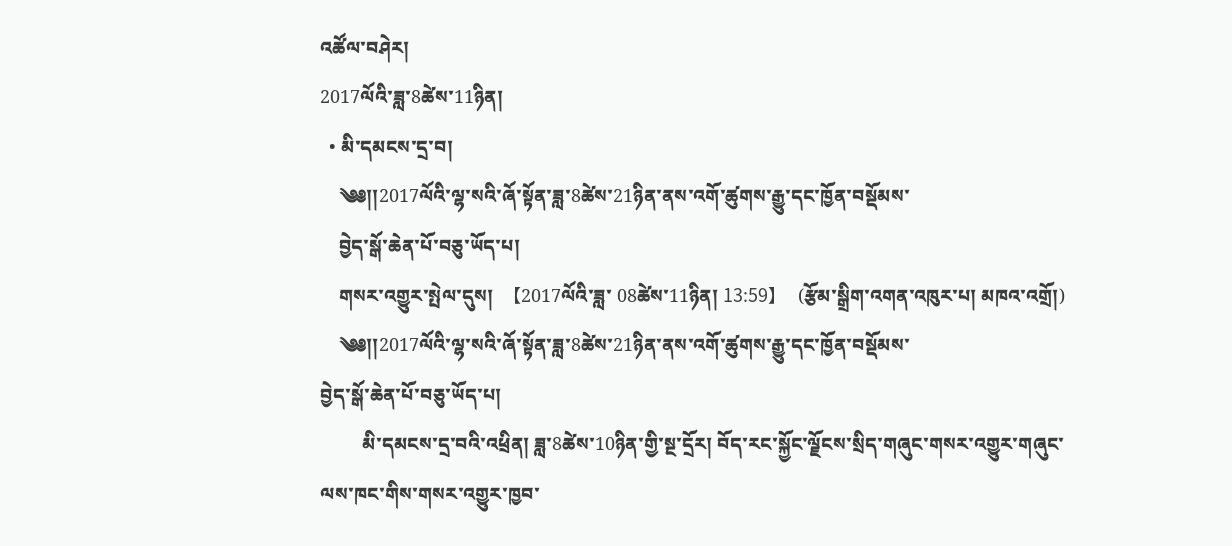འཚོལ་བཤེར།
2017ལོའི་ཟླ་8ཚེས་11ཉིན།
  • མི་དམངས་དྲ་བ།
    ༄༅།།2017ལོའི་ལྷ་སའི་ཞོ་སྟོན་ཟླ་8ཚེས་21ཉིན་ནས་འགོ་ཚུགས་རྒྱུ་དང་ཁྱོན་བསྡོམས་
    བྱེད་སྒོ་ཆེན་པོ་བཅུ་ཡོད་པ།
    གསར་འགྱུར་སྤེལ་དུས།  【2017ལོའི་ཟླ་ 08ཚེས་11ཉིན། 13:59】   (རྩོམ་སྒྲིག་འགན་འཁུར་པ། མཁའ་འགྲོ།)
    ༄༅།།2017ལོའི་ལྷ་སའི་ཞོ་སྟོན་ཟླ་8ཚེས་21ཉིན་ནས་འགོ་ཚུགས་རྒྱུ་དང་ཁྱོན་བསྡོམས་
བྱེད་སྒོ་ཆེན་པོ་བཅུ་ཡོད་པ།
         མི་དམངས་དྲ་བའི་འཕྲིན། ཟླ་8ཚེས་10ཉིན་གྱི་སྔ་དྲོར། བོད་རང་སྐྱོང་ལྗོངས་སྲིད་གཞུང་གསར་འགྱུར་གཞུང་ལས་ཁང་གིས་གསར་འགྱུར་ཁྱབ་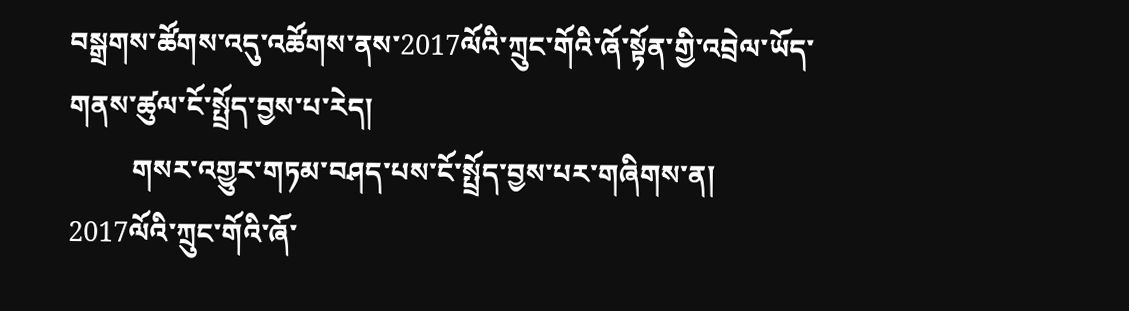བསྒྲགས་ཚོགས་འདུ་འཚོགས་ནས་2017ལོའི་ཀྲུང་གོའི་ཞོ་སྟོན་གྱི་འབྲེལ་ཡོད་གནས་ཚུལ་ངོ་སྤྲོད་བྱས་པ་རེད།
         གསར་འགྱུར་གཏམ་བཤད་པས་ངོ་སྤྲོད་བྱས་པར་གཞིགས་ན། 2017ལོའི་ཀྲུང་གོའི་ཞོ་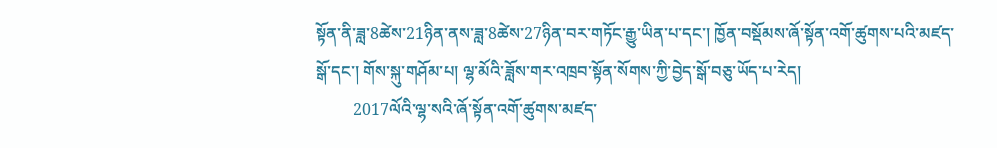སྟོན་ནི་ཟླ་8ཚེས་21ཉིན་ནས་ཟླ་8ཚེས་27ཉིན་བར་གཏོང་རྒྱུ་ཡིན་པ་དང་། ཁྱོན་བསྡོམས་ཞོ་སྟོན་འགོ་ཚུགས་པའི་མཛད་སྒོ་དང་། གོས་སྐུ་གཤོམ་པ། ལྷ་མོའི་ཟློས་གར་འཁྲབ་སྟོན་སོགས་ཀྱི་བྱེད་སྒོ་བཅུ་ཡོད་པ་རེད།
         2017ལོའི་ལྷ་སའི་ཞོ་སྟོན་འགོ་ཚུགས་མཛད་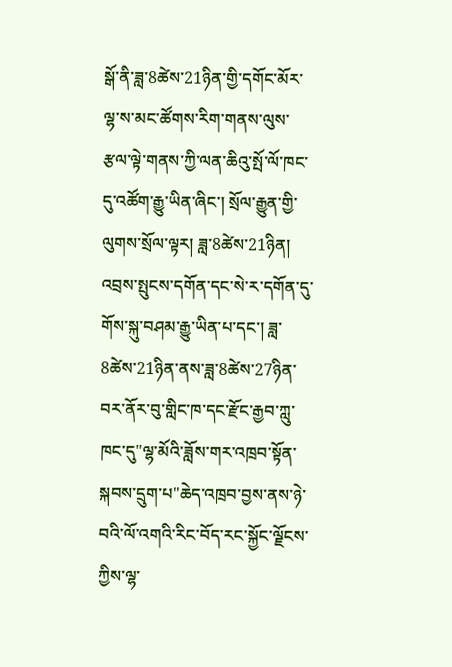སྒོ་ནི་ཟླ་8ཚེས་21ཉིན་གྱི་དགོང་མོར་ལྷ་ས་མང་ཚོགས་རིག་གནས་ལུས་རྩལ་ལྟེ་གནས་ཀྱི་ལན་ཆིའུ་སྤོ་ལོ་ཁང་དུ་འཚོག་རྒྱུ་ཡིན་ཞིང་། སྲོལ་རྒྱུན་གྱི་ལུགས་སྲོལ་ལྟར། ཟླ་8ཚེས་21ཉིན། འབྲས་སྤུངས་དགོན་དང་སེ་ར་དགོན་དུ་གོས་སྐུ་བཤམ་རྒྱུ་ཡིན་པ་དང་། ཟླ་8ཚེས་21ཉིན་ནས་ཟླ་8ཚེས་27ཉིན་བར་ནོར་བུ་གླིང་ཁ་དང་རྫོང་རྒྱབ་ཀླུ་ཁང་དུ"ལྷ་མོའི་ཟློས་གར་འཁྲབ་སྟོན་སྐབས་དྲུག་པ"ཆེད་འཁྲབ་བྱས་ནས་ཉེ་བའི་ལོ་འགའི་རིང་བོད་རང་སྐྱོང་ལྗོངས་ཀྱིས་ལྷ་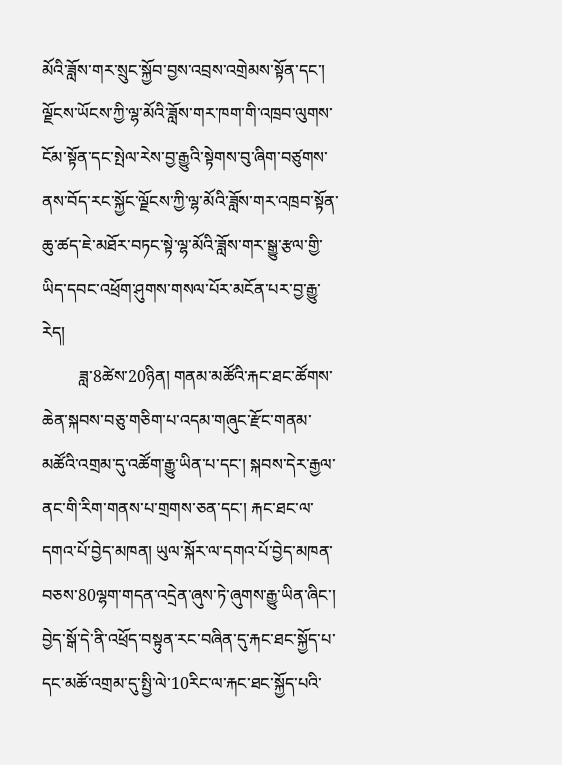མོའི་ཟློས་གར་སྲུང་སྐྱོབ་བྱས་འབྲས་འགྲེམས་སྟོན་དང་། ལྗོངས་ཡོངས་ཀྱི་ལྷ་མོའི་ཟློས་གར་ཁག་གི་འཁྲབ་ལུགས་ངོམ་སྟོན་དང་སྤེལ་རེས་བྱ་རྒྱུའི་སྟེགས་བུ་ཞིག་བཙུགས་ནས་བོད་རང་སྐྱོང་ལྗོངས་ཀྱི་ལྷ་མོའི་ཟློས་གར་འཁྲབ་སྟོན་ཆུ་ཚད་ཇེ་མཐོར་བཏང་སྟེ་ལྷ་མོའི་ཟློས་གར་སྒྱུ་རྩལ་གྱི་ཡིད་དབང་འཕྲོག་ཤུགས་གསལ་པོར་མངོན་པར་བྱ་རྒྱུ་རེད།
         ཟླ་8ཚེས་20ཉིན། གནམ་མཚོའི་རྐང་ཐང་ཚོགས་ཆེན་སྐབས་བཅུ་གཅིག་པ་འདམ་གཞུང་རྫོང་གནམ་མཚོའི་འགྲམ་དུ་འཚོག་རྒྱུ་ཡིན་པ་དང་། སྐབས་དེར་རྒྱལ་ནང་གི་རིག་གནས་པ་གྲགས་ཅན་དང་། རྐང་ཐང་ལ་དགའ་པོ་བྱེད་མཁན། ཡུལ་སྐོར་ལ་དགའ་པོ་བྱེད་མཁན་བཅས་80ལྷག་གདན་འདྲེན་ཞུས་ཏེ་ཞུགས་རྒྱུ་ཡིན་ཞིང་། བྱེད་སྒོ་དེ་ནི་འཕྲོད་བསྟུན་རང་བཞིན་དུ་རྐང་ཐང་སྐྱོད་པ་དང་མཚོ་འགྲམ་དུ་སྤྱི་ལེ་10རིང་ལ་རྐང་ཐང་སྐྱོད་པའི་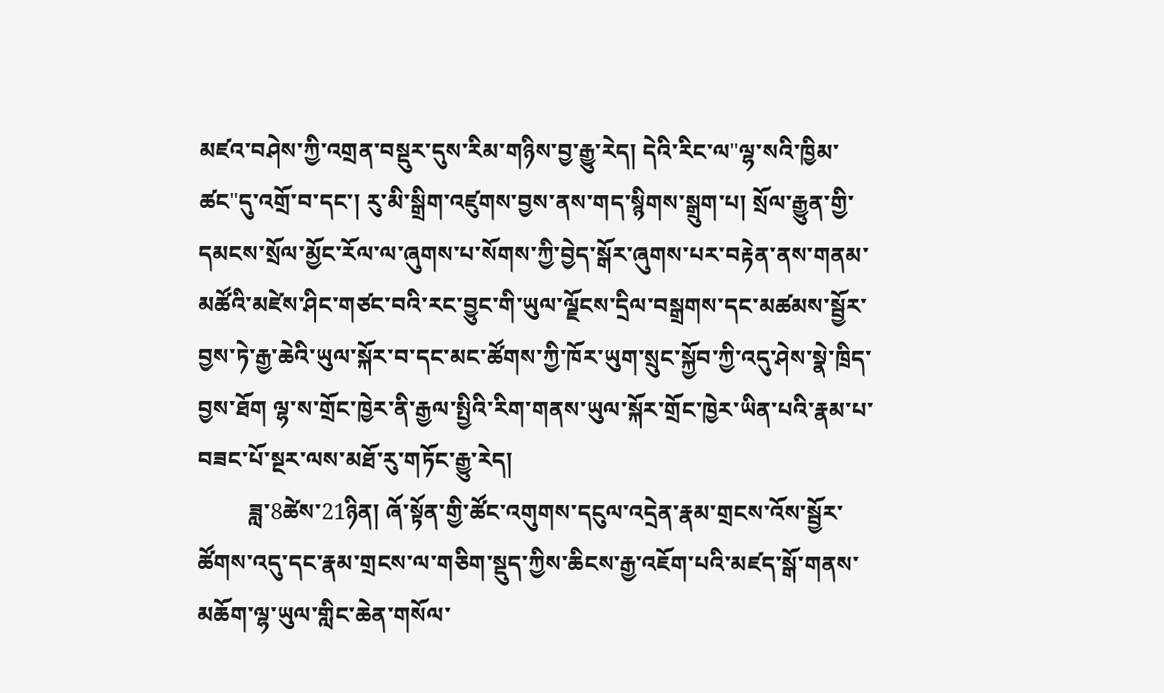མཛའ་བཤེས་ཀྱི་འགྲན་བསྡུར་དུས་རིམ་གཉིས་བྱ་རྒྱུ་རེད། དེའི་རིང་ལ"ལྷ་སའི་ཁྱིམ་ཚང"དུ་འགྲོ་བ་དང་། རུ་མི་སྒྲིག་འཛུགས་བྱས་ནས་གད་སྙིགས་སྒྲུག་པ། སྲོལ་རྒྱུན་གྱི་དམངས་སྲོལ་མྱོང་རོལ་ལ་ཞུགས་པ་སོགས་ཀྱི་བྱེད་སྒོར་ཞུགས་པར་བརྟེན་ནས་གནམ་མཚོའི་མཛེས་ཤིང་གཙང་བའི་རང་བྱུང་གི་ཡུལ་ལྗོངས་དྲིལ་བསྒྲགས་དང་མཚམས་སྦྱོར་བྱས་ཏེ་རྒྱ་ཆེའི་ཡུལ་སྐོར་བ་དང་མང་ཚོགས་ཀྱི་ཁོར་ཡུག་སྲུང་སྐྱོབ་ཀྱི་འདུ་ཤེས་སྣེ་ཁྲིད་བྱས་ཐོག ལྷ་ས་གྲོང་ཁྱེར་ནི་རྒྱལ་སྤྱིའི་རིག་གནས་ཡུལ་སྐོར་གྲོང་ཁྱེར་ཡིན་པའི་རྣམ་པ་བཟང་པོ་སྔར་ལས་མཐོ་རུ་གཏོང་རྒྱུ་རེད།
         ཟླ་8ཚེས་21ཉིན། ཞོ་སྟོན་གྱི་ཚོང་འགུགས་དངུལ་འདྲེན་རྣམ་གྲངས་འོས་སྦྱོར་ཚོགས་འདུ་དང་རྣམ་གྲངས་ལ་གཅིག་སྡུད་ཀྱིས་ཆིངས་རྒྱ་འཇོག་པའི་མཛད་སྒོ་གནས་མཆོག་ལྷ་ཡུལ་གླིང་ཆེན་གསོལ་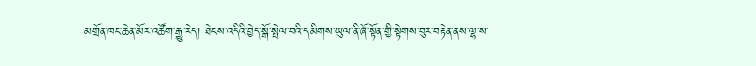མགྲོན་ཁང་ཆེན་མོར་འཚོག་རྒྱུ་རེད། ཐེངས་འདིའི་བྱེད་སྒོ་སྤེལ་བའི་དམིགས་ཡུལ་ནི་ཞོ་སྟོན་གྱི་སྟེགས་བུར་བརྟེན་ནས་ལྷ་ས་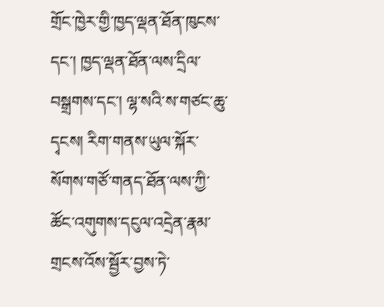གྲོང་ཁྱེར་གྱི་ཁྱད་ལྡན་ཐོན་ཁུངས་དང་། ཁྱད་ལྡན་ཐོན་ལས་དྲིལ་བསྒྲགས་དང་། ལྷ་སའི་ས་གཙང་ཆུ་དྭངས། རིག་གནས་ཡུལ་སྐོར་སོགས་གཙོ་གནད་ཐོན་ལས་ཀྱི་ཚོང་འགུགས་དངུལ་འདྲེན་རྣམ་གྲངས་འོས་སྦྱོར་བྱས་ཏེ་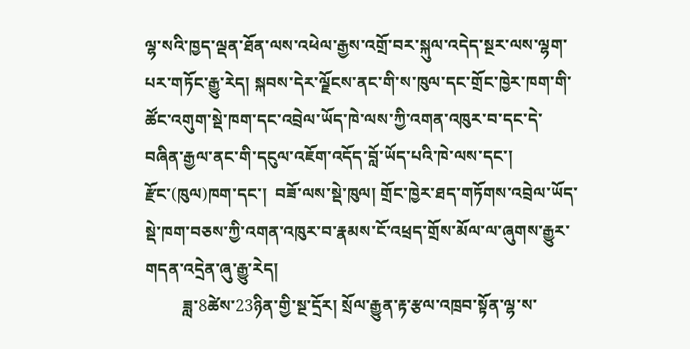ལྷ་སའི་ཁྱད་ལྡན་ཐོན་ལས་འཕེལ་རྒྱས་འགྲོ་བར་སྐུལ་འདེད་སྔར་ལས་ལྷག་པར་གཏོང་རྒྱུ་རེད། སྐབས་དེར་ལྗོངས་ནང་གི་ས་ཁུལ་དང་གྲོང་ཁྱེར་ཁག་གི་ཚོང་འགུག་སྡེ་ཁག་དང་འབྲེལ་ཡོད་ཁེ་ལས་ཀྱི་འགན་འཁུར་བ་དང་དེ་བཞིན་རྒྱལ་ནང་གི་དངུལ་འཇོག་འདོད་བློ་ཡོད་པའི་ཁེ་ལས་དང་། རྫོང་(ཁུལ)ཁག་དང་།  བཟོ་ལས་སྡེ་ཁུལ། གྲོང་ཁྱེར་ཐད་གཏོགས་འབྲེལ་ཡོད་སྡེ་ཁག་བཅས་ཀྱི་འགན་འཁུར་བ་རྣམས་ངོ་འཕྲད་གྲོས་མོལ་ལ་ཞུགས་རྒྱུར་གདན་འདྲེན་ཞུ་རྒྱུ་རེད།
         ཟླ་8ཚེས་23ཉིན་གྱི་སྔ་དྲོར། སྲོལ་རྒྱུན་རྟ་རྩལ་འཁྲབ་སྟོན་ལྷ་ས་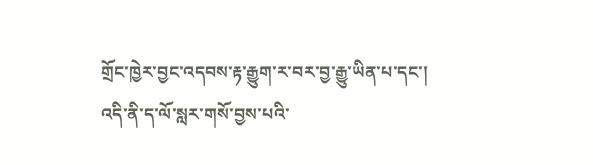གྲོང་ཁྱེར་བྱང་འདབས་རྟ་རྒྱུག་ར་བར་བྱ་རྒྱུ་ཡིན་པ་དང་། འདི་ནི་ད་ལོ་སླར་གསོ་བྱས་པའི་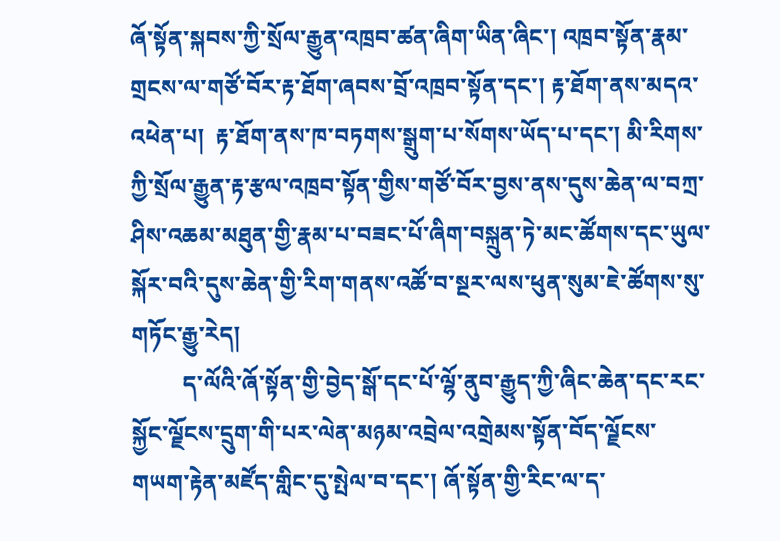ཞོ་སྟོན་སྐབས་ཀྱི་སྲོལ་རྒྱུན་འཁྲབ་ཚན་ཞིག་ཡིན་ཞིང་། འཁྲབ་སྟོན་རྣམ་གྲངས་ལ་གཙོ་བོར་རྟ་ཐོག་ཞབས་བྲོ་འཁྲབ་སྟོན་དང་། རྟ་ཐོག་ནས་མདའ་འཕེན་པ།  རྟ་ཐོག་ནས་ཁ་བཏགས་སྒྲུག་པ་སོགས་ཡོད་པ་དང་། མི་རིགས་ཀྱི་སྲོལ་རྒྱུན་རྟ་རྩལ་འཁྲབ་སྟོན་གྱིས་གཙོ་བོར་བྱས་ནས་དུས་ཆེན་ལ་བཀྲ་ཤིས་འཆམ་མཐུན་གྱི་རྣམ་པ་བཟང་པོ་ཞིག་བསྐྲུན་ཏེ་མང་ཚོགས་དང་ཡུལ་སྐོར་བའི་དུས་ཆེན་གྱི་རིག་གནས་འཚོ་བ་སྔར་ལས་ཕུན་སུམ་ཇེ་ཚོགས་སུ་གཏོང་རྒྱུ་རེད།
         ད་ལོའི་ཞོ་སྟོན་གྱི་བྱེད་སྒོ་དང་པོ་ལྷོ་ནུབ་རྒྱུད་ཀྱི་ཞིང་ཆེན་དང་རང་སྐྱོང་ལྗོངས་དྲུག་གི་པར་ལེན་མཉམ་འབྲེལ་འགྲེམས་སྟོན་བོད་ལྗོངས་གཡག་རྟེན་མཛོད་གླིང་དུ་སྤེལ་བ་དང་། ཞོ་སྟོན་གྱི་རིང་ལ་ད་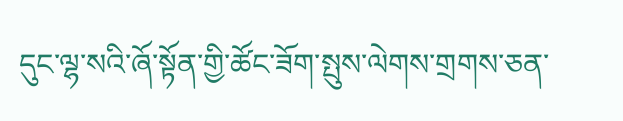དུང་ལྷ་སའི་ཞོ་སྟོན་གྱི་ཚོང་ཟོག་སྤུས་ལེགས་གྲགས་ཅན་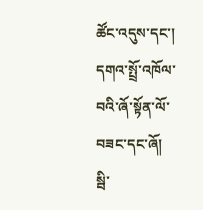ཚོང་འདུས་དང་། དགའ་སྤྲོ་འཁོལ་བའི་ཞོ་སྟོན་ལོ་བཟང་དང་ཞོ། སྦི་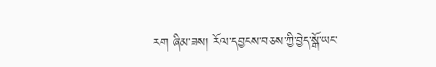རག ཞིམ་ཟས། རོལ་དབྱངས་བཅས་ཀྱི་བྱེད་སྒོ་ཡང་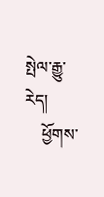སྤེལ་རྒྱུ་རེད།
    ཕྱོགས་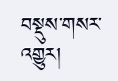བསྡུས་གསར་འགྱུར།